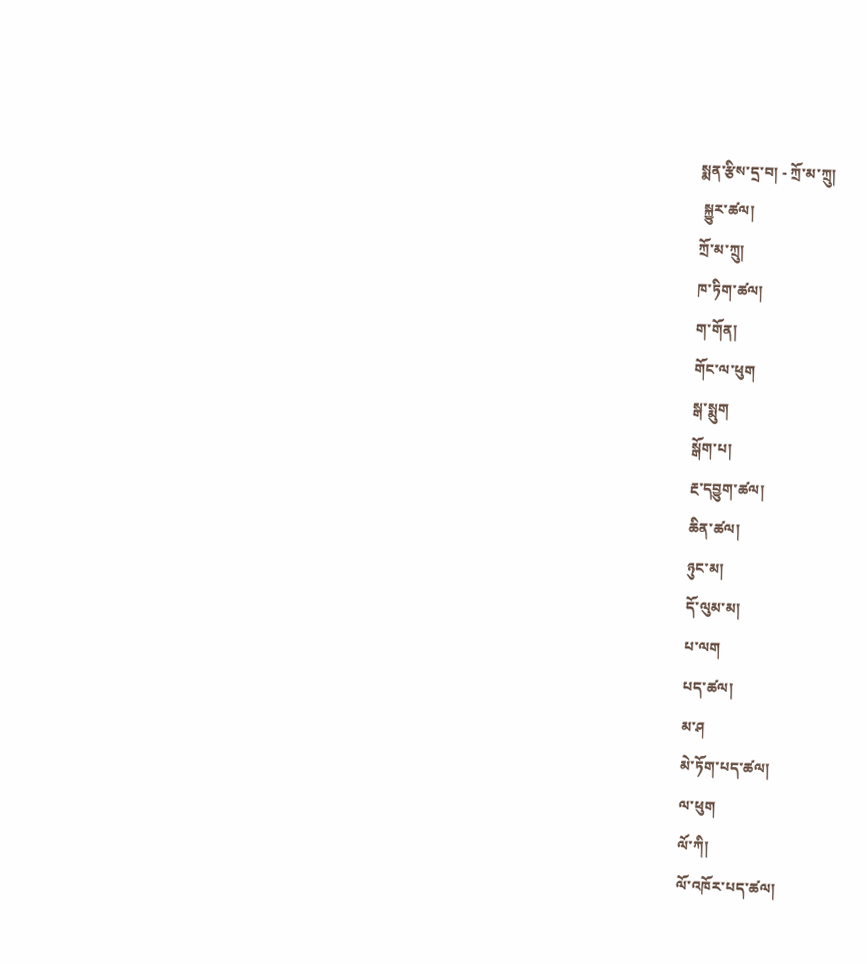སྨན་རྩིས་དྲ་བ། - ཀྲོ་མ་ཀྲུ།
 སྐྱུར་ཚལ།
ཀྲོ་མ་ཀྲུ།
ཁ་ཏིག་ཚལ།
ག་གོན།
གོང་ལ་ཕུག
སྒ་སྨུག
སྒོག་པ།
རྔ་དབྱུག་ཚལ།
ཆིན་ཚལ།
ཉུང་མ།
དོ་ལུམ་མ།
པ་ལག
པད་ཚལ།
མ་ཤ
མེ་ཏོག་པད་ཚལ།
ལ་ཕུག
ལོ་ཀི།
ལོ་འཁོར་པད་ཚལ།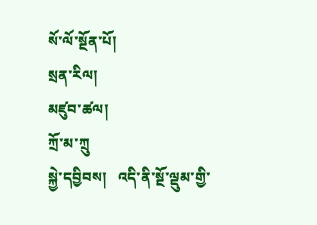སོ་ལོ་སྔོན་པོ།
སྲན་རིལ།
མཛུབ་ཚལ།
ཀྲོ་མ་ཀྲུ
སྐྱེ་དབྱིབས།   འདི་ནི་སྔོ་ལྡུམ་གྱི་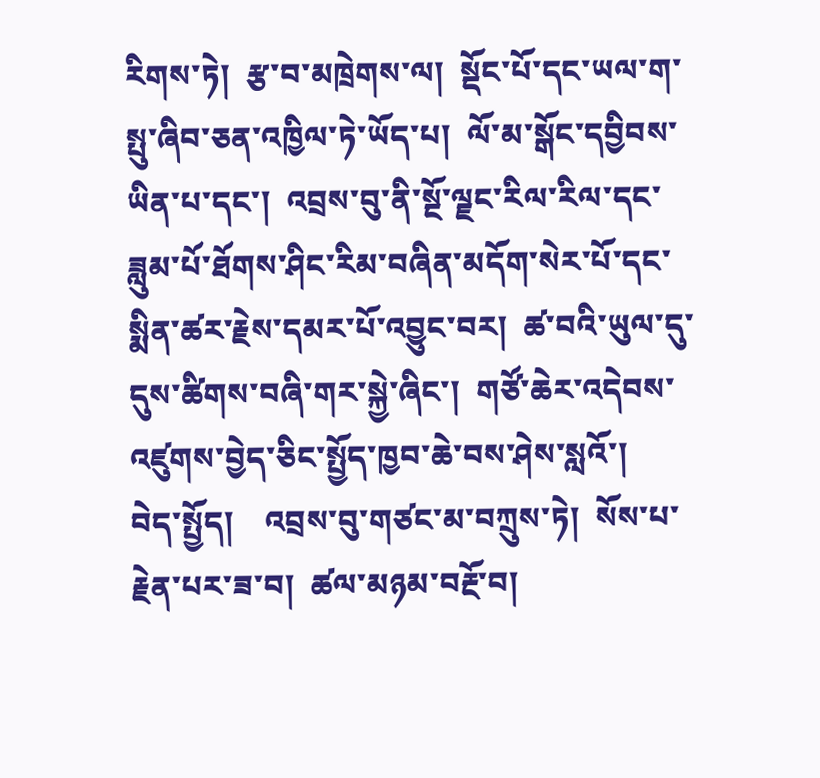རིགས་ཏེ།  རྩ་བ་མཁྲེགས་ལ།  སྡོང་པོ་དང་ཡལ་ག་སྤུ་ཞིབ་ཅན་འཁྱིལ་ཏེ་ཡོད་པ།  ལོ་མ་སྒོང་དབྱིབས་ཡིན་པ་དང་།  འབྲས་བུ་ནི་སྔོ་ལྗང་རིལ་རིལ་དང་ཟླུམ་པོ་ཐོགས་ཤིང་རིམ་བཞིན་མདོག་སེར་པོ་དང་སྨིན་ཚར་རྗེས་དམར་པོ་འབྱུང་བར།  ཚ་བའི་ཡུལ་དུ་དུས་ཚིགས་བཞི་གར་སྐྱེ་ཞིང་།  གཙོ་ཆེར་འདེབས་འཛུགས་བྱེད་ཅིང་སྤྱོད་ཁྱབ་ཆེ་བས་ཤེས་སླའོ་།
བེད་སྤྱོད།    འབྲས་བུ་གཙང་མ་བཀྲུས་ཏེ།  སོས་པ་རྗེན་པར་ཟ་བ།  ཚལ་མཉམ་བརྔོ་བ།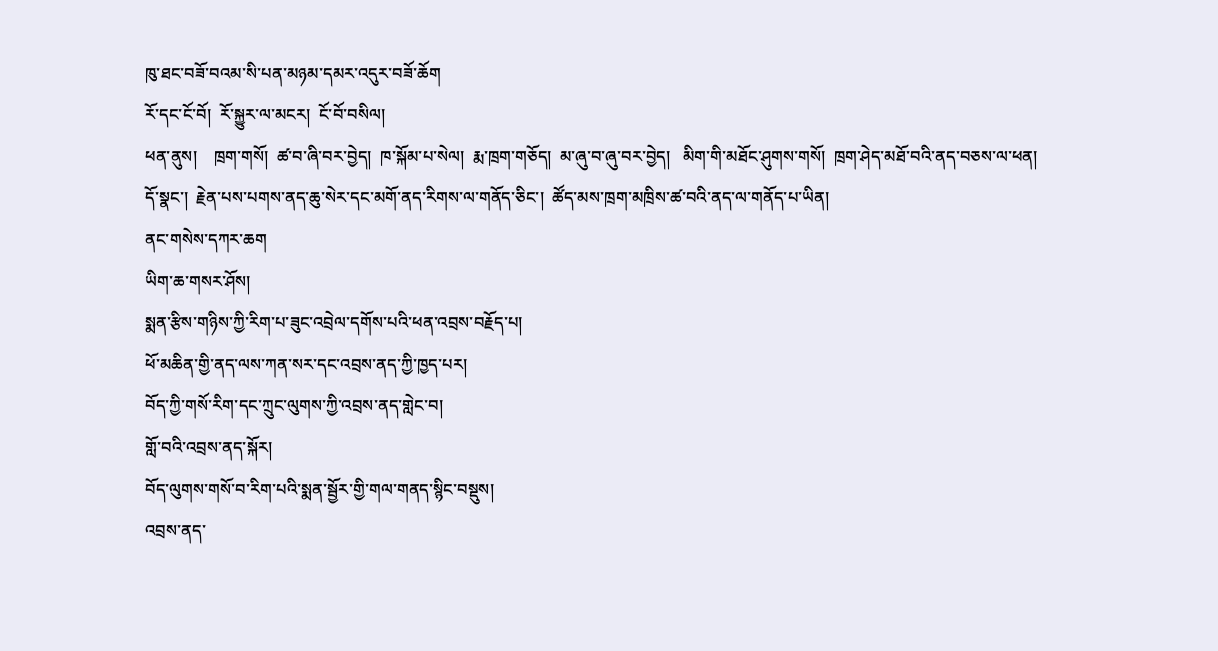ཁུ་ཐང་བཟོ་བའམ་སི་པན་མཉམ་དམར་འདུར་བཟོ་ཆོག
རོ་དང་ངོ་བོ།  རོ་སྐྱུར་ལ་མངར།  ངོ་བོ་བསིལ།
ཕན་ནུས།    ཁྲག་གསོ།  ཚ་བ་ཞི་བར་བྱེད།  ཁ་སྐོམ་པ་སེལ།  རྨ་ཁྲག་གཅོད།  མ་ཞུ་བ་ཞུ་བར་བྱེད།   མིག་གི་མཐོང་ཤུགས་གསོ།  ཁྲག་ཤེད་མཐོ་བའི་ནད་བཅས་ལ་ཕན།
དོ་སྣང་།  རྗེན་པས་པགས་ནད་ཆུ་སེར་དང་མགོ་ནད་རིགས་ལ་གནོད་ཅིང་།  ཚོད་མས་ཁྲག་མཁྲིས་ཚ་བའི་ནད་ལ་གནོད་པ་ཡིན།
ནང་གསེས་དཀར་ཆག
ཡིག་ཆ་གསར་ཤོས།
སྨན་རྩིས་གཉིས་ཀྱི་རིག་པ་ཟུང་འབྲེལ་དགོས་པའི་ཕན་འབྲས་བརྗོད་པ།
ཕོ་མཆིན་གྱི་ནད་ལས་ཀན་སར་དང་འབྲས་ནད་ཀྱི་ཁྱད་པར།
བོད་ཀྱི་གསོ་རིག་དང་ཀྲུང་ལུགས་ཀྱི་འབྲས་ནད་གླེང་བ།
གློ་བའི་འབྲས་ནད་སྐོར།
བོད་ལུགས་གསོ་བ་རིག་པའི་སྨན་སྦྱོར་གྱི་གལ་གནད་སྙིང་བསྡུས།
འབྲས་ནད་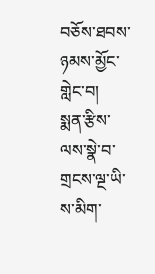བཅོས་ཐབས་ཉམས་མྱོང་གླེང་བ།
སྨན་རྩིས་ལས་སྣེ་བ་གྲངས་ལྔ་ཡི་ས་མིག་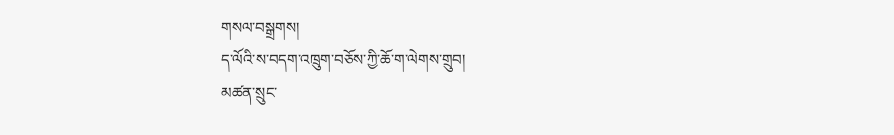གསལ་བསྒྲགས།
ད་ལོའི་ས་བདག་འཁྲུག་བཅོས་ཀྱི་ཆོ་ག་ལེགས་གྲུབ།
མཚན་སྲུང་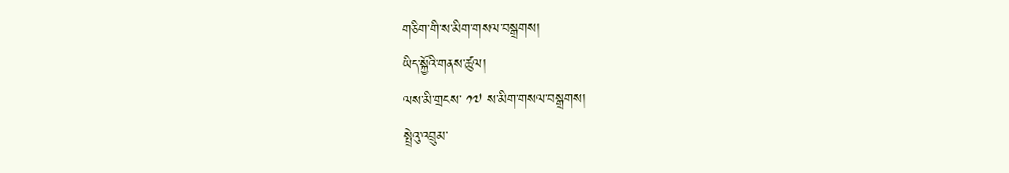གཅིག་གི་ས་མིག་གསལ་བསྒྲགས།
ཡིད་སྐྱོའི་གནས་ཚུལ།
ལས་མི་གྲངས་ ༡༧ ས་མིག་གསལ་བསྒྲགས།
སྤྲེའུ་འབྲུམ་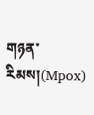གཉན་རིམས།(Mpox)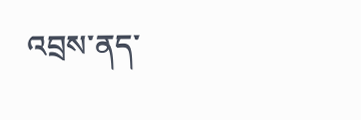འབྲས་ནད་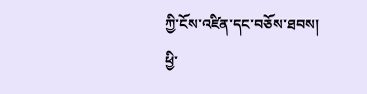ཀྱི་ངོས་འཛིན་དང་བཅོས་ཐབས།
ཕྱི་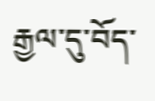རྒྱལ་དུ་བོད་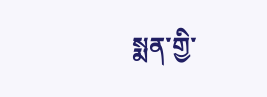སྨན་གྱི་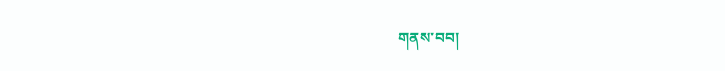གནས་བབ།